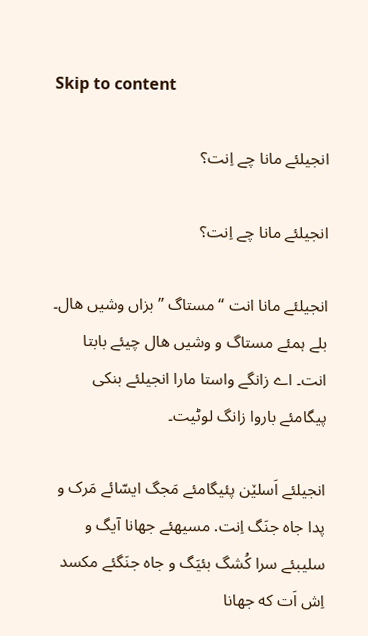Skip to content

انجیلئے مانا چے اِنت؟

انجیلئے مانا چے اِنت؟

انجیلئے مانا انت “مستاگ ” بزاں وشیں ھال۔ بلے ہمئے مستاگ و وشیں ھال چیئے بابتا انت۔ اے زانگے واستا مارا انجیلئے بنکی پیگامئے باروا زانگ لوٹیت۔

انجیلئے اَسلێن پئیگامئے مَجگ ایسّائے مَرک و پدا جاه جنَگ اِنت. مسیهئے جهانا آیگ و سلیبئے سرا کُشگ بئیَگ و جاه جنَگئے مکسد اِش اَت که جهانا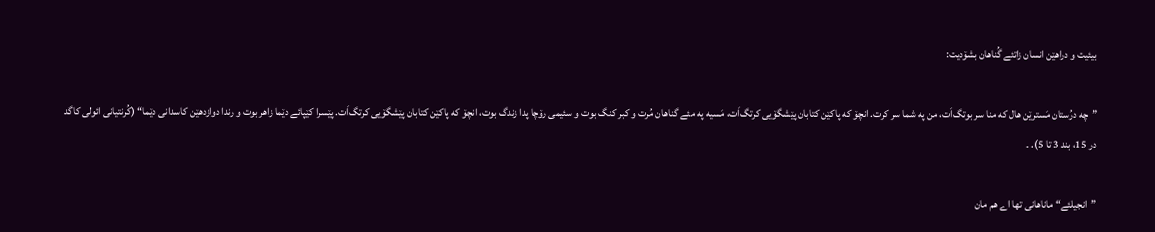بیئیت و دراهێن انسان زاتئے گُناهان بشۆدیت:

”چه درُستان مَسترێن هال که منا سر بوتگ‌اَت، من په شما سر کرت. انچۆ که پاکێن کتابان پێشگۆیی کرتگ‌اَت، مَسیه په مئے گناهان مُرت و کبر کنگ بوت و سئیمی رۆچا پدا زندگ بوت، انچۆ که پاکێن کتابان پێشگۆیی کرتگ‌اَت. پێسرا کێپائے دێما زاهر بوت و رندا دوازدهێن کاسدانی دێما“ (کُرنتیانی ائولی کاگد در 15، بند 3 تا 5). ۔

”انجیلئے“ ماناهانی تها اے هم مان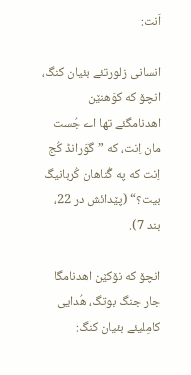اَنت:

انسانی زلورتئے بئیان کنگ، انچۆ که کوَهنێن اهدنامگئے تها اے جُست مان اِنت، که ”گوَرانڈ کُج اِنت که په گُناهان کُربانیگ بیت؟“ (پێدائش در 22، بند 7).

انچۆ که نۆکێن اهدنامگا جار جنگ بوتگ، هُدایی کامِلیئے بئیان کنگ: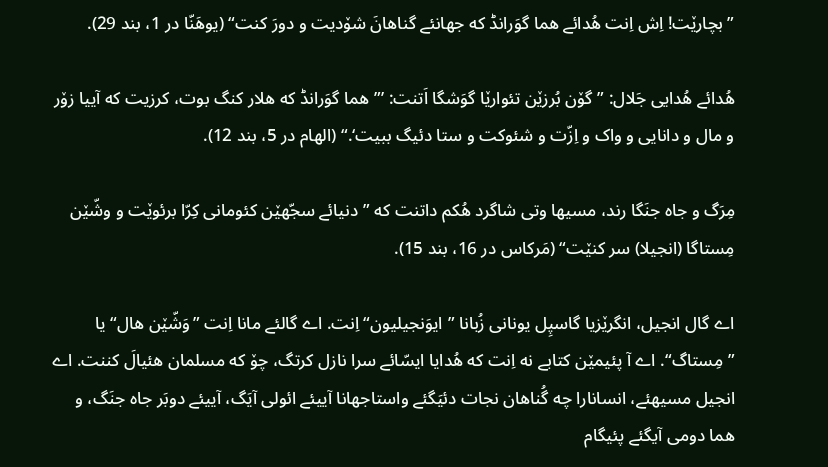”بچارێت! اِش اِنت هُدائے هما گوَرانڈ که جهانئے گناهانَ شۆدیت و دورَ کنت“ (یوهَنّا در 1، بند 29).

هُدائے هُدایی جَلال: ”گۆن بُرزێن تئوارێا گوَشگا اَتنت: ’”هما گوَرانڈ که هلار کنگ بوت، کرزیت که آییا زۆر و مال و دانایی و واک و اِزّت و شئوکت و ستا دئیگ ببیت‘.“ (الهام در 5، بند 12).

مِرَگ و جاه جنَگا رند، مسیها وتی شاگرد هُکم داتنت که ”دنیائے سجّهێن کئومانی کِرّا برئوێت و وشّێن مِستاگا (انجیلا) سر کنێت“ (مَرکاس در 16، بند 15).

اے گال انجیل، انگرێزیا گاسپِل یونانی زُبانا ”ایوَنجیلیون“ اِنت. اے گالئے مانا اِنت ”وَشّێن هال“ یا ”مِستاگ“. اے آ پئیمێن کتابے نه اِنت که هُدایا ایسّائے سرا نازل کرتگ، چۆ که مسلمان هئیالَ کننت. اے انجیل مسیهئے، انسانارا چه گُناهان نجات دئیَگئے واستاجهانا آییئے ائولی آیَگ، آییئے دوبَر جاه جنَگ، و هما دومی آیگئے پئیگام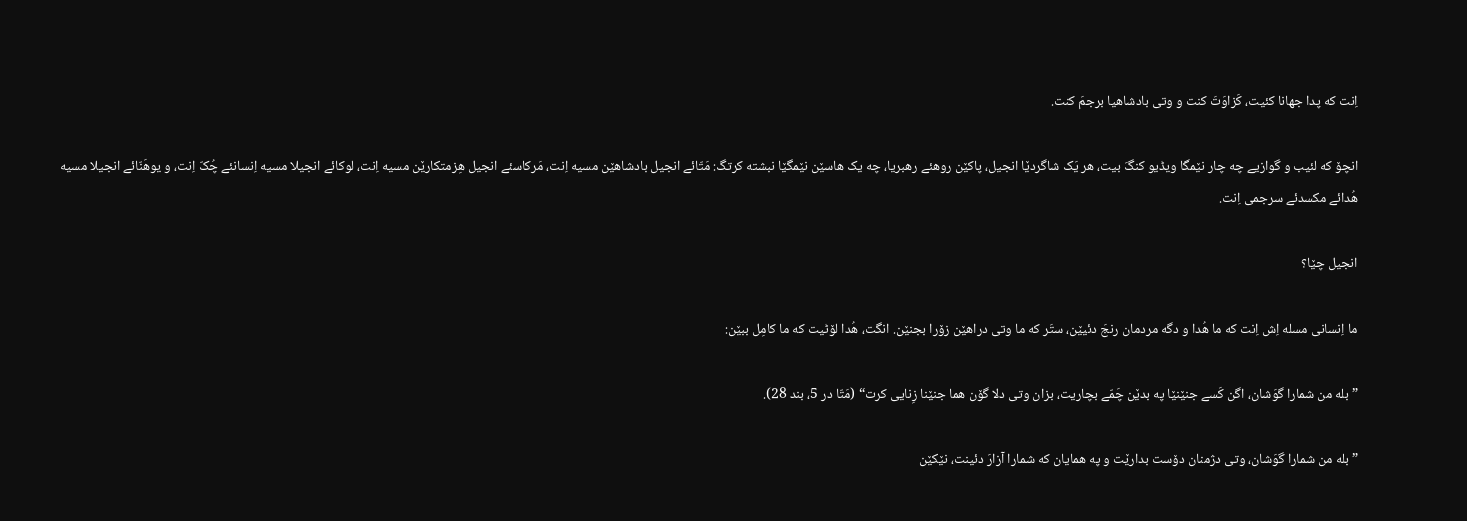اِنت که پدا جهانا کئیت، کَزاوَتَ کنت و وتی بادشاهیا برجمَ کنت.

انچۆ که لئیب و گوازیے چه چار نێمگا ویڈیو کنگَ بیت، هر یَک شاگردێا انجیل، پاکێن روهئے رهبریا، چه یک هاسێن نێمگێا نبشته کرتگ: مَتّائے انجیل بادشاهێن مسیه اِنت، مَرکاسئے انجیل هِزمتکارێن مسیه اِنت، لوکائے انجیلا مسیه اِنسانئے چُکّ اِنت، و یوهَنّائے انجیلا مسیه هُدائے مکسدئے سرجمی اِنت.

انجیل چێا؟

ما اِنسانی مسله اِش اِنت که ما هُدا و دگه مردمان رنجَ دئیێن، ستَر که ما وتی دراهێن زۆرا بجنێن. انگت، هُدا لۆٹیت که ما کامِل ببێن:

”بله من شمارا گوَشان، اگن کَسے جنێنێا په بدێن چَمّے بچاریت، بزان وتی دلا گۆن هما جنێنا زِنایی کرت“ (مَتّا در 5، بند 28).

”بله من شمارا گوَشان، وتی دژمنان دۆست بدارێت و په همایان که شمارا آزارَ دئینت، نێکێن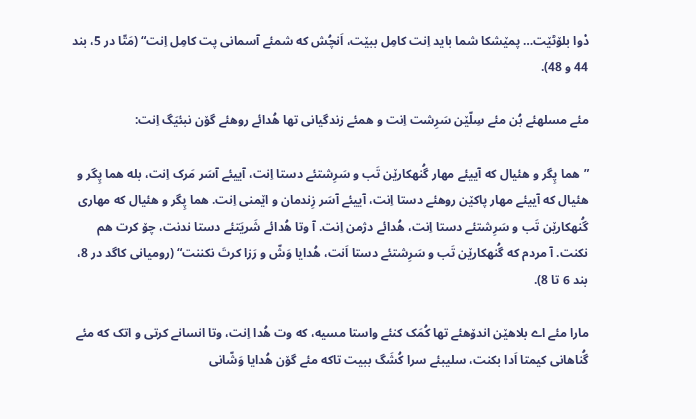دْوا بلۆٹێت… پمێشکا شما باید اِنت کامِل ببێت، اَنچُش که شمئے آسمانی پت کامِل اِنت“ (مَتّا در 5، بند 44 و 48).

مئے مسلهئے بُن مئے سِلّێن سَرِشت اِنت و همئے زندگیانی تها هُدائے روهئے گۆن نبئیَگ اِنت:

”هما پِگر و هئیال که آییئے مهار گُنهکارێن تَب و سَرِشتئے دستا اِنت، آییئے آسَر مَرک اِنت، بله هما پِگر و هئیال که آییئے مهار پاکێن روهئے دستا اِنت، آییئے آسَر زِندمان و اێمنی اِنت. هما پِگر و هئیال که مهاری گُنهکارێن تَب و سَرِشتئے دستا اِنت، هُدائے دژمن اِنت. آ وتا هُدائے شَریَتئے دستا ندنت، چۆ کرت هم نکنت. آ مردم که گُنهکارێن تَب و سَرِشتئے دستا اَنت، هُدایا وَشّ و رَزا کرتَ نکننت“ (رومیانی کاگد در 8، بند 6 تا 8).

مارا مئے اے بلاهێن اندۆهئے تها کُمَک کنئے واستا مسیه، که وت هُدا اِنت، وتا انسانے کرتی و اتک که مئے گُناهانی کیمتا اَدا بکنت، سلیبئے سرا کُشَگ ببیت تاکه مئے گۆن هُدایا وَشّانی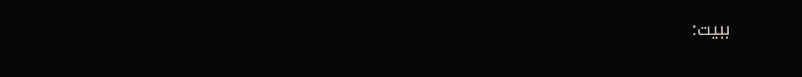ببیت: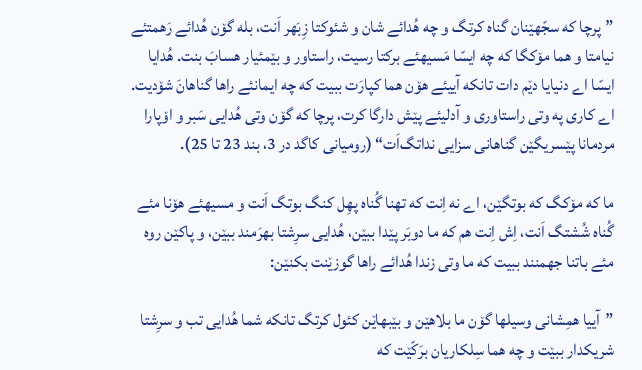”پرچا که سجّهێنان گناه کرتگ و چه هُدائے شان و شئوکتا زِبَهر اَنت، بله گۆن هُدائے رَهمتئے نیامتا و هما مۆکگا که چه ایسّا مَسیهئے برکتا رسیت، راستاور و بێمئیار هسابَ بنت. هُدایا ایسّا اے دنیایا دێم دات تانکه آییئے هۆن هما کپارَت ببیت که چه ایمانئے راها گناهانَ شۆدیت. اے کاری په وتی راستاوری و آدلیئے پێش دارگا کرت، پرچا که گۆن وتی هُدایی سَبر و اۆپارا مردمانا پێسریگێن گناهانی سزایی نداتگ‌اَت“ (رومیانی کاگد در 3، بند 23 تا 25).

ما که مۆکگ که بوتگێن، اے نه اِنت که تهنا گُناه پهِل کنگ بوتگ اَنت و مسیهئے هۆنا مئے گُناه شُشتگ اَنت، اِش اِنت هم که ما دوبَر پێدا ببێن، هُدایی سرِشتا بهرَمند ببێن، و پاکێن روه مئے باتنا جهمنند ببیت که ما وتی زندا هُدائے راها گوزێنت بکنێن:

”آییا همِشانی وسیلها گۆن ما بلاهێن و بێبهاێن کئول کرتگ تانکه شما هُدایی تب و سرِشتا شریکدار ببێت و چه هما سِلکاریان برَکّێت که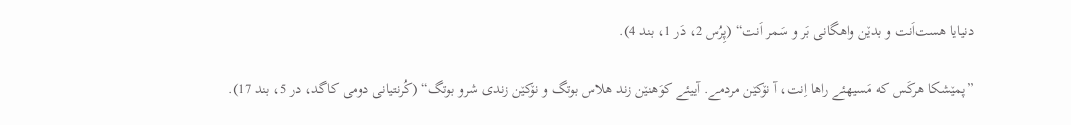دنیایا هست‌اَنت و بدێن واهگانی بَر و سَمر اَنت“ (پِرُس 2، دَر 1، بند 4).

”پمێشکا هرکَس که مَسیهئے راها اِنت، آ نۆکێن مردمے. آییئے کوَهنێن زند هلاس بوتگ و نۆکێن زندی شرو بوتگ“ (کُرنتیانی دومی کاگد، در 5، بند 17).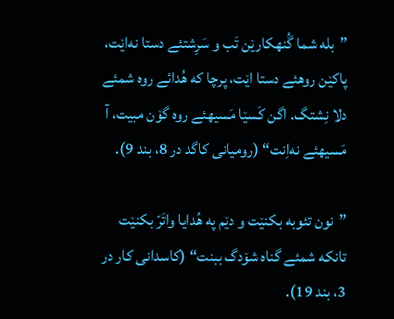”بله شما گُنهکارێن تَب و سَرِشتئے دستا نه‌اێت، پاکێن روهئے دستا اێت، پرچا که هُدائے روه شمئے دلا نِشتگ. اگن کَسێا مَسیهئے روه گۆن مبیت، آ مَسیهئے نه‌اِنت“ (رومیانی کاگد در 8، بند 9).

”نون تئوبه بکنێت و دێم په هُدایا واتَرّ بکنێت تانکه شمئے گناه شۆدگ ببنت“ (کاسدانی کار در 3، بند 19).